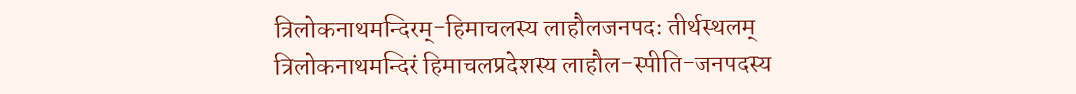त्रिलोकनाथमन्दिरम्-हिमाचलस्य लाहौलजनपदः तीर्थस्थलम्
त्रिलोकनाथमन्दिरं हिमाचलप्रदेशस्य लाहौल-स्पीति-जनपदस्य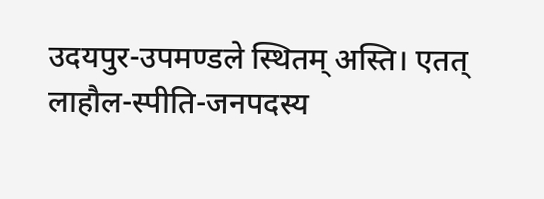उदयपुर-उपमण्डले स्थितम् अस्ति। एतत् लाहौल-स्पीति-जनपदस्य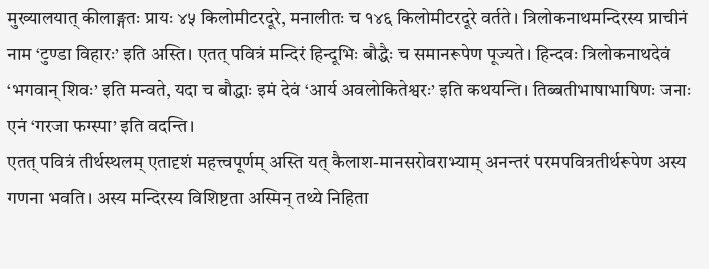मुख्यालयात् कीलाङ्गतः प्रायः ४५ किलोमीटरदूरे, मनालीतः च १४६ किलोमीटरदूरे वर्तते। त्रिलोकनाथमन्दिरस्य प्राचीनं नाम ‘टुण्डा विहारः’ इति अस्ति। एतत् पवित्रं मन्दिरं हिन्दूभिः बौद्धैः च समानरूपेण पूज्यते। हिन्दवः त्रिलोकनाथदेवं ‘भगवान् शिवः’ इति मन्वते, यदा च बौद्धाः इमं देवं ‘आर्य अवलोकितेश्वरः’ इति कथयन्ति। तिब्बतीभाषाभाषिणः जनाः एनं ‘गरजा फग्स्पा’ इति वदन्ति।
एतत् पवित्रं तीर्थस्थलम् एतादृशं महत्त्वपूर्णम् अस्ति यत् कैलाश-मानसरोवराभ्याम् अनन्तरं परमपवित्रतीर्थरूपेण अस्य गणना भवति। अस्य मन्दिरस्य विशिष्टता अस्मिन् तथ्ये निहिता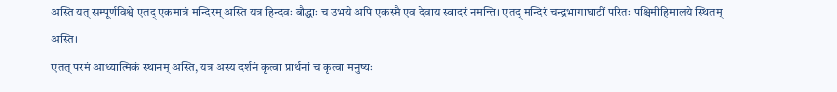अस्ति यत् सम्पूर्णविश्वे एतद् एकमात्रं मन्दिरम् अस्ति यत्र हिन्दवः बौद्धाः च उभये अपि एकस्मै एव देवाय स्वादरं नमन्ति। एतद् मन्दिरं चन्द्रभागाघाटीं परितः पश्चिमीहिमालये स्थितम् अस्ति।
एतत् परमं आध्यात्मिकं स्थानम् अस्ति, यत्र अस्य दर्शनं कृत्वा प्रार्थनां च कृत्वा मनुष्यः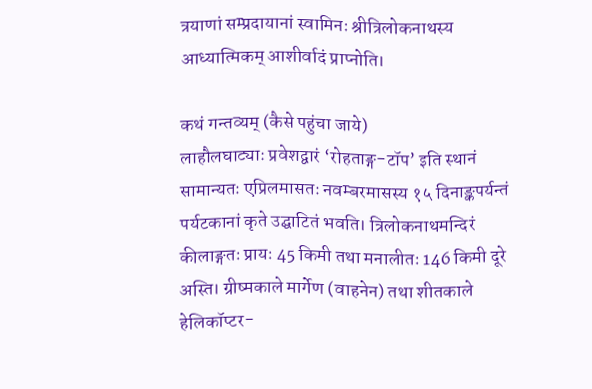त्रयाणां सम्प्रदायानां स्वामिनः श्रीत्रिलोकनाथस्य आध्यात्मिकम् आशीर्वादं प्राप्नोति।

कथं गन्तव्यम् (कैसे पहुंचा जाये)
लाहौलघाट्याः प्रवेशद्वारं ‘रोहताङ्ग-टॉप’ इति स्थानं सामान्यतः एप्रिलमासतः नवम्बरमासस्य १५ दिनाङ्कपर्यन्तं पर्यटकानां कृते उद्घाटितं भवति। त्रिलोकनाथमन्दिरं कीलाङ्गतः प्रायः 45 किमी तथा मनालीतः 146 किमी दूरे अस्ति। ग्रीष्मकाले मार्गेण (वाहनेन) तथा शीतकाले हेलिकॉप्टर-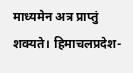माध्यमेन अत्र प्राप्तुं शक्यते। हिमाचलप्रदेश-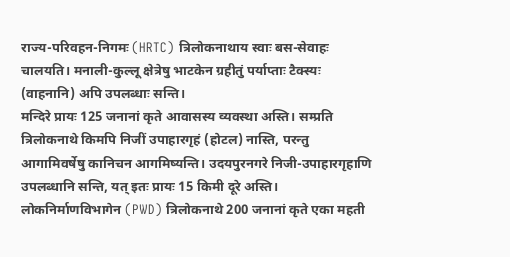राज्य-परिवहन-निगमः (HRTC) त्रिलोकनाथाय स्वाः बस-सेवाहः चालयति। मनाली-कुल्लू क्षेत्रेषु भाटकेन ग्रहीतुं पर्याप्ताः टैक्स्यः (वाहनानि) अपि उपलब्धाः सन्ति।
मन्दिरे प्रायः 125 जनानां कृते आवासस्य व्यवस्था अस्ति। सम्प्रति त्रिलोकनाथे किमपि निजीं उपाहारगृहं (होटल) नास्ति, परन्तु आगामिवर्षेषु कानिचन आगमिष्यन्ति। उदयपुरनगरे निजी-उपाहारगृहाणि उपलब्धानि सन्ति, यत् इतः प्रायः 15 किमी दूरे अस्ति। लोकनिर्माणविभागेन (PWD) त्रिलोकनाथे 200 जनानां कृते एका महती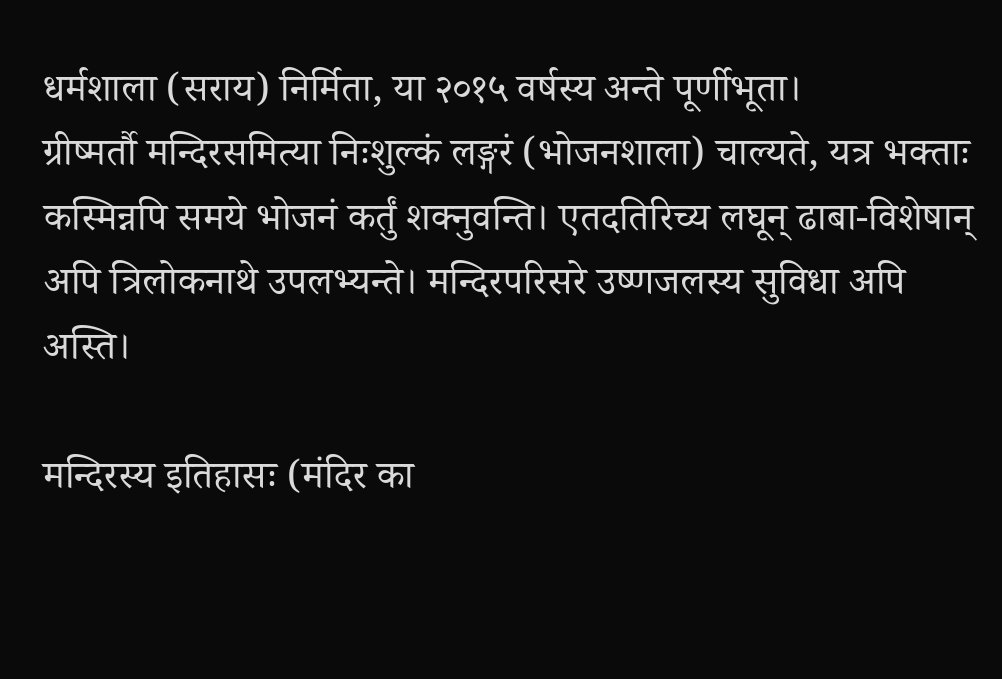धर्मशाला (सराय) निर्मिता, या २०१५ वर्षस्य अन्ते पूर्णीभूता।
ग्रीष्मर्तौ मन्दिरसमित्या निःशुल्कं लङ्गरं (भोजनशाला) चाल्यते, यत्र भक्ताः कस्मिन्नपि समये भोजनं कर्तुं शक्नुवन्ति। एतदतिरिच्य लघून् ढाबा-विशेषान् अपि त्रिलोकनाथे उपलभ्यन्ते। मन्दिरपरिसरे उष्णजलस्य सुविधा अपि अस्ति।

मन्दिरस्य इतिहासः (मंदिर का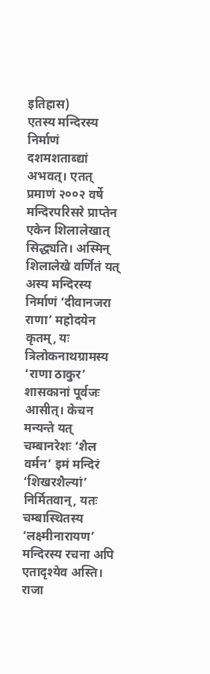इतिहास)
एतस्य मन्दिरस्य निर्माणं दशमशताब्द्यां अभवत्। एतत् प्रमाणं २००२ वर्षे मन्दिरपरिसरे प्राप्तेन एकेन शिलालेखात् सिद्ध्यति। अस्मिन् शिलालेखे वर्णितं यत् अस्य मन्दिरस्य निर्माणं ‘दीवानजरा राणा’ महोदयेन कृतम्, यः त्रिलोकनाथग्रामस्य ‘राणा ठाकुर’ शासकानां पूर्वजः आसीत्। केचन मन्यन्ते यत् चम्बानरेशः ‘शैल वर्मन’ इमं मन्दिरं ‘शिखरशैल्यां’ निर्मितवान्, यतः चम्बास्थितस्य ‘लक्ष्मीनारायण’ मन्दिरस्य रचना अपि एतादृश्येव अस्ति। राजा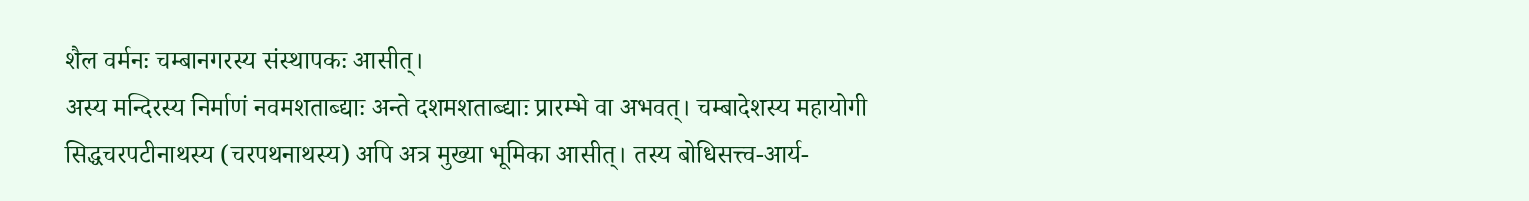शैल वर्मनः चम्बानगरस्य संस्थापकः आसीत्।
अस्य मन्दिरस्य निर्माणं नवमशताब्द्याः अन्ते दशमशताब्द्याः प्रारम्भे वा अभवत्। चम्बादेशस्य महायोगी सिद्धचरपटीनाथस्य (चरपथनाथस्य) अपि अत्र मुख्या भूमिका आसीत्। तस्य बोधिसत्त्व-आर्य-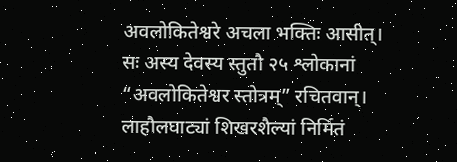अवलोकितेश्वरे अचला भक्तिः आसीत्। सः अस्य देवस्य स्तुतौ २५ श्लोकानां “अवलोकितेश्वर स्तोत्रम्” रचितवान्।
लाहौलघाट्यां शिखरशैल्यां निर्मितं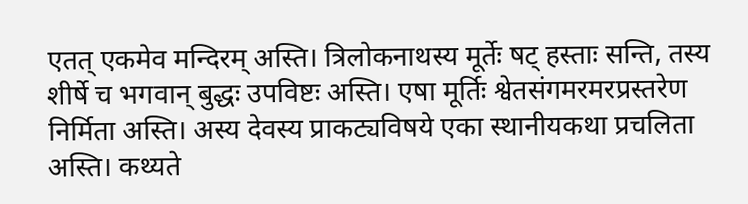एतत् एकमेव मन्दिरम् अस्ति। त्रिलोकनाथस्य मूर्तेः षट् हस्ताः सन्ति, तस्य शीर्षे च भगवान् बुद्धः उपविष्टः अस्ति। एषा मूर्तिः श्वेतसंगमरमरप्रस्तरेण निर्मिता अस्ति। अस्य देवस्य प्राकट्यविषये एका स्थानीयकथा प्रचलिता अस्ति। कथ्यते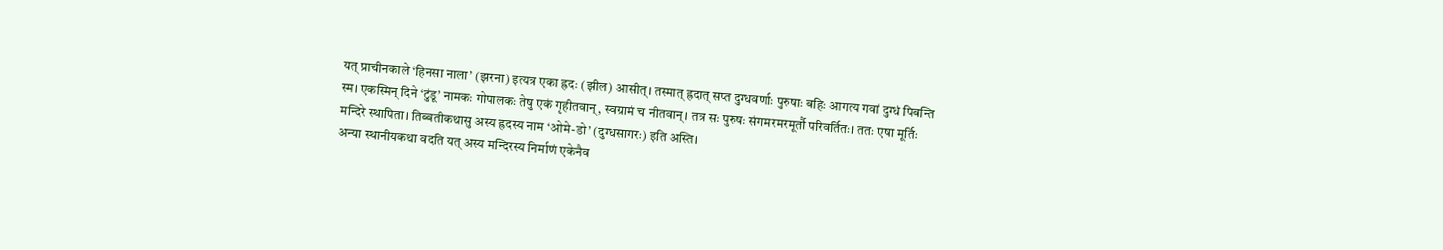यत् प्राचीनकाले ‘हिनसा नाला’ (झरना) इत्यत्र एका ह्रदः (झील) आसीत्। तस्मात् ह्रदात् सप्त दुग्धवर्णाः पुरुषाः बहिः आगत्य गवां दुग्धं पिबन्ति स्म। एकस्मिन् दिने ‘टुंडू’ नामकः गोपालकः तेषु एकं गृहीतवान्, स्वग्रामं च नीतवान्। तत्र सः पुरुषः संगमरमरमूर्तौ परिवर्तितः। ततः एषा मूर्तिः मन्दिरे स्थापिता। तिब्बतीकथासु अस्य ह्रदस्य नाम ‘ओमे-डो’ (दुग्धसागरः) इति अस्ति।
अन्या स्थानीयकथा वदति यत् अस्य मन्दिरस्य निर्माणं एकेनैव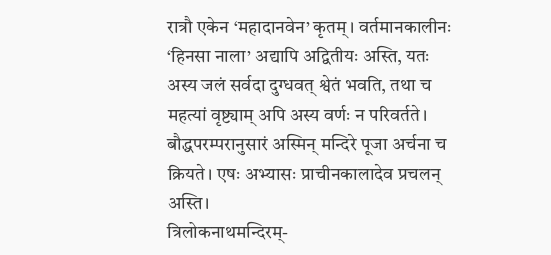रात्रौ एकेन ‘महादानवेन’ कृतम्। वर्तमानकालीनः ‘हिनसा नाला’ अद्यापि अद्वितीयः अस्ति, यतः अस्य जलं सर्वदा दुग्धवत् श्वेतं भवति, तथा च महत्यां वृष्ट्याम् अपि अस्य वर्णः न परिवर्तते।
बौद्धपरम्परानुसारं अस्मिन् मन्दिरे पूजा अर्चना च क्रियते। एषः अभ्यासः प्राचीनकालादेव प्रचलन् अस्ति।
त्रिलोकनाथमन्दिरम्-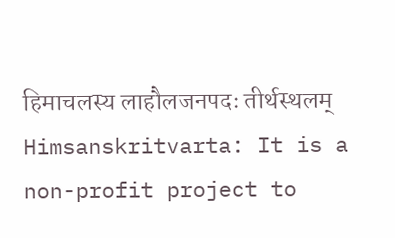हिमाचलस्य लाहौलजनपदः तीर्थस्थलम्
Himsanskritvarta: It is a non-profit project to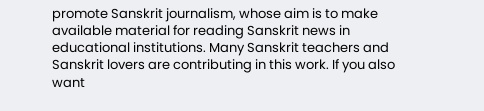promote Sanskrit journalism, whose aim is to make available material for reading Sanskrit news in educational institutions. Many Sanskrit teachers and Sanskrit lovers are contributing in this work. If you also want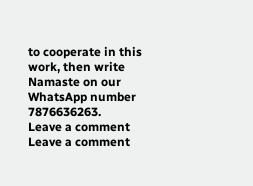to cooperate in this work, then write Namaste on our WhatsApp number 7876636263.
Leave a comment
Leave a comment